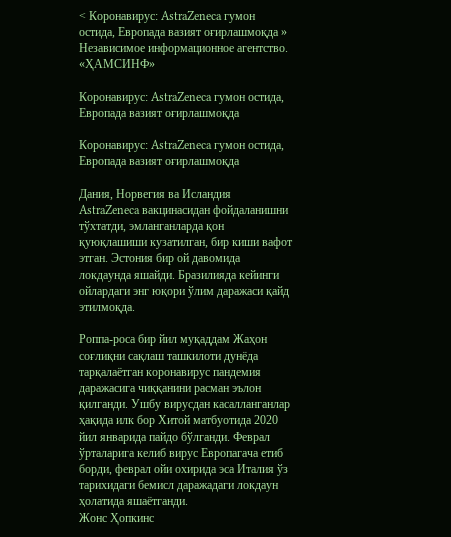< Коронавирус: AstraZeneca гумон остида, Европада вазият оғирлашмоқда » Независимое информационное агентство. «ҲАМСИНФ»

Коронавирус: AstraZeneca гумон остида, Европада вазият оғирлашмоқда

Коронавирус: AstraZeneca гумон остида, Европада вазият оғирлашмоқда

Дания, Норвегия ва Исландия AstraZeneca вакцинасидан фойдаланишни тўхтатди, эмланганларда қон қуюқлашиши кузатилган, бир киши вафот этган. Эстония бир ой давомида локдаунда яшайди. Бразилияда кейинги ойлардаги энг юқори ўлим даражаси қайд этилмоқда.

Роппа-роса бир йил муқаддам Жаҳон соғлиқни сақлаш ташкилоти дунёда тарқалаётган коронавирус пандемия даражасига чиққанини расман эълон қилганди. Ушбу вирусдан касалланганлар ҳақида илк бор Хитой матбуотида 2020 йил январида пайдо бўлганди. Феврал ўрталарига келиб вирус Европагача етиб борди, феврал ойи охирида эса Италия ўз тарихидаги бемисл даражадаги локдаун ҳолатида яшаётганди.
Жонс Ҳопкинс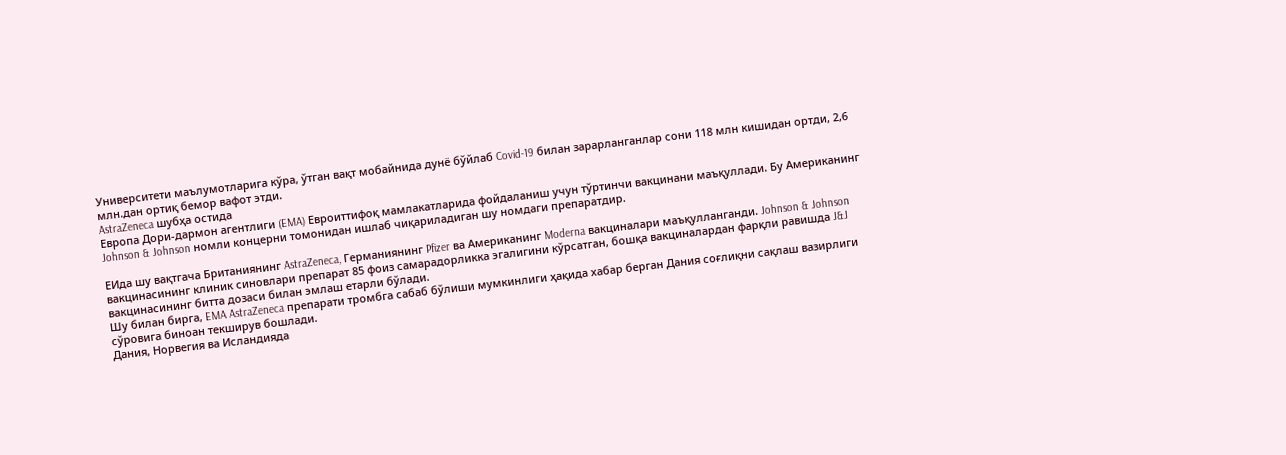Университети маълумотларига кўра, ўтган вақт мобайнида дунё бўйлаб Covid-19 билан зарарланганлар сони 118 млн кишидан ортди, 2,6 млн.дан ортиқ бемор вафот этди.
AstraZeneca шубҳа остида
Европа Дори-дармон агентлиги (EMA) Евроиттифоқ мамлакатларида фойдаланиш учун тўртинчи вакцинани маъқуллади. Бу Американинг Johnson & Johnson номли концерни томонидан ишлаб чиқариладиган шу номдаги препаратдир.

ЕИда шу вақтгача Британиянинг AstraZeneca, Германиянинг Pfizer ва Американинг Moderna вакциналари маъқулланганди. Johnson & Johnson вакцинасининг клиник синовлари препарат 85 фоиз самарадорликка эгалигини кўрсатган, бошқа вакциналардан фарқли равишда J&J вакцинасининг битта дозаси билан эмлаш етарли бўлади.
Шу билан бирга, EMA AstraZeneca препарати тромбга сабаб бўлиши мумкинлиги ҳақида хабар берган Дания соғлиқни сақлаш вазирлиги сўровига биноан текширув бошлади.
Дания, Норвегия ва Исландияда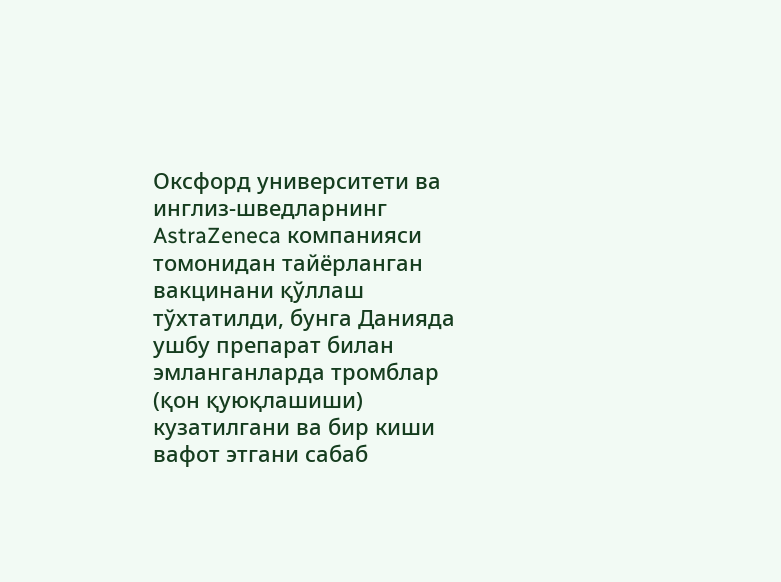Оксфорд университети ва инглиз-шведларнинг AstraZeneca компанияси томонидан тайёрланган вакцинани қўллаш тўхтатилди, бунга Данияда ушбу препарат билан эмланганларда тромблар (қон қуюқлашиши) кузатилгани ва бир киши вафот этгани сабаб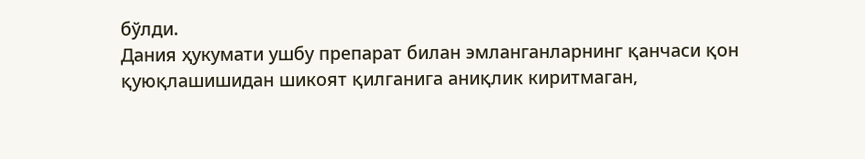бўлди.
Дания ҳукумати ушбу препарат билан эмланганларнинг қанчаси қон қуюқлашишидан шикоят қилганига аниқлик киритмаган,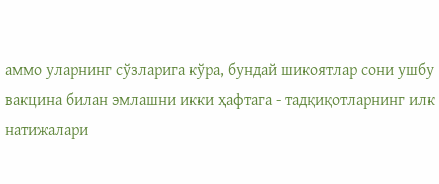аммо уларнинг сўзларига кўра, бундай шикоятлар сони ушбу вакцина билан эмлашни икки ҳафтага - тадқиқотларнинг илк натижалари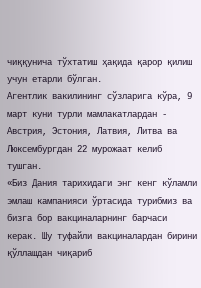чиққунича тўхтатиш ҳақида қарор қилиш учун етарли бўлган.
Агентлик вакилининг сўзларига кўра, 9 март куни турли мамлакатлардан - Австрия, Эстония, Латвия, Литва ва Люксембургдан 22 мурожаат келиб тушган.
«Биз Дания тарихидаги энг кенг кўламли эмлаш кампанияси ўртасида турибмиз ва бизга бор вакциналарнинг барчаси керак. Шу туфайли вакциналардан бирини қўллашдан чиқариб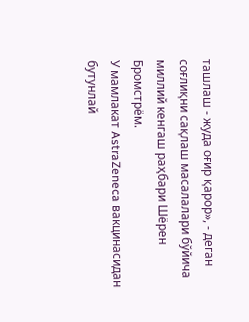ташлаш - жуда оғир қарор», - деган соғлиқни сақлаш масалалари бўйича миллий кенгаш раҳбари Шёрен Бромстрём.
У мамлакат AstraZeneca вакцинасидан бутунлай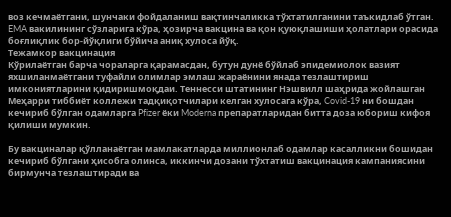воз кечмаётгани, шунчаки фойдаланиш вақтинчаликка тўхтатилганини таъкидлаб ўтган.
EMA вакилининг сўзларига кўра, ҳозирча вакцина ва қон қуюқлашиши ҳолатлари орасида боғлиқлик бор-йўқлиги бўйича аниқ хулоса йўқ.
Тежамкор вакцинация
Кўрилаётган барча чораларга қарамасдан, бутун дунё бўйлаб эпидемиолок вазият яхшиланмаётгани туфайли олимлар эмлаш жараёнини янада тезлаштириш имкониятларини қидиришмоқдаи. Теннесси штатининг Нэшвилл шаҳрида жойлашган Меҳарри тиббиёт коллежи тадқиқотчилари келган хулосага кўра, Covid-19 ни бошдан кечириб бўлган одамларга Pfizer ёки Moderna препаратларидан битта доза юбориш кифоя қилиши мумкин.

Бу вакциналар қўлланаётган мамлакатларда миллионлаб одамлар касалликни бошидан кечириб бўлгани ҳисобга олинса, иккинчи дозани тўхтатиш вакцинация кампаниясини бирмунча тезлаштиради ва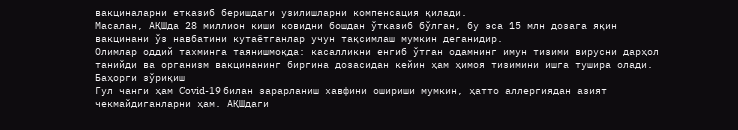вакциналарни етказиб беришдаги узилишларни компенсация қилади.
Масалан, АҚШда 28 миллион киши ковидни бошдан ўтказиб бўлган, бу эса 15 млн дозага яқин вакцинани ўз навбатини кутаётганлар учун тақсимлаш мумкин деганидир.
Олимлар оддий тахминга таянишмоқда: касалликни енгиб ўтган одамнинг имун тизими вирусни дарҳол танийди ва организм вакцинанинг биргина дозасидан кейин ҳам ҳимоя тизимини ишга тушира олади.
Баҳорги зўриқиш
Гул чанги ҳам Covid-19 билан зарарланиш хавфини ошириши мумкин, ҳатто аллергиядан азият чекмайдиганларни ҳам. АҚШдаги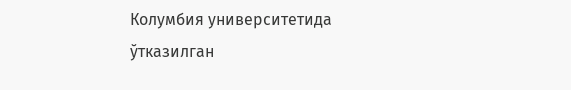Колумбия университетида ўтказилган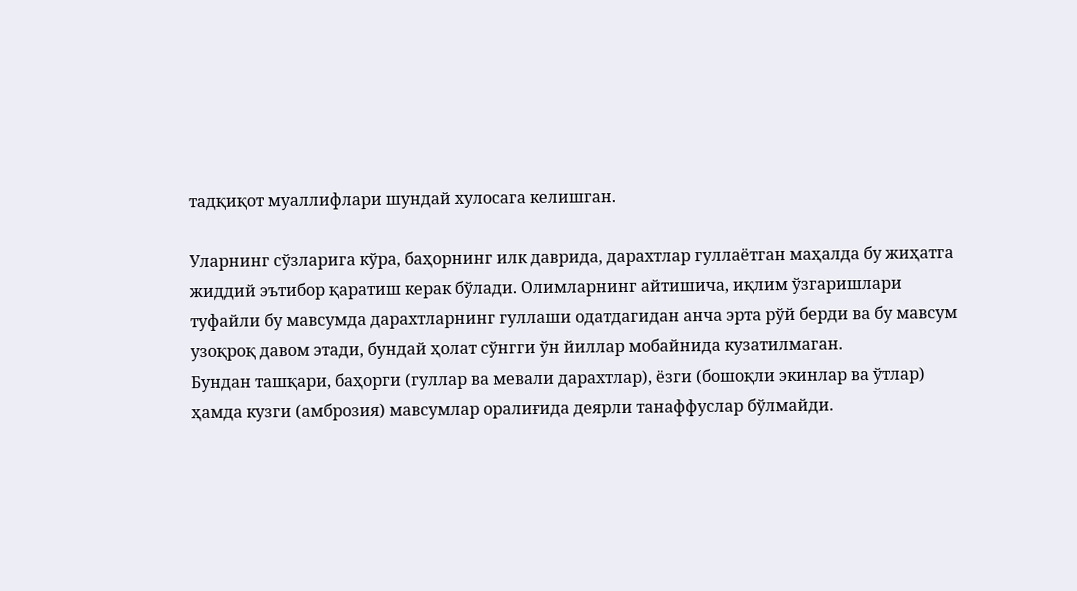тадқиқот муаллифлари шундай хулосага келишган.

Уларнинг сўзларига кўра, баҳорнинг илк даврида, дарахтлар гуллаётган маҳалда бу жиҳатга жиддий эътибор қаратиш керак бўлади. Олимларнинг айтишича, иқлим ўзгаришлари туфайли бу мавсумда дарахтларнинг гуллаши одатдагидан анча эрта рўй берди ва бу мавсум узоқроқ давом этади, бундай ҳолат сўнгги ўн йиллар мобайнида кузатилмаган.
Бундан ташқари, баҳорги (гуллар ва мевали дарахтлар), ёзги (бошоқли экинлар ва ўтлар) ҳамда кузги (амброзия) мавсумлар оралиғида деярли танаффуслар бўлмайди.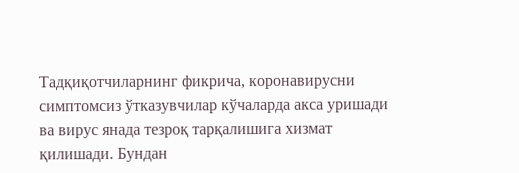Тадқиқотчиларнинг фикрича, коронавирусни симптомсиз ўтказувчилар кўчаларда акса уришади ва вирус янада тезроқ тарқалишига хизмат қилишади. Бундан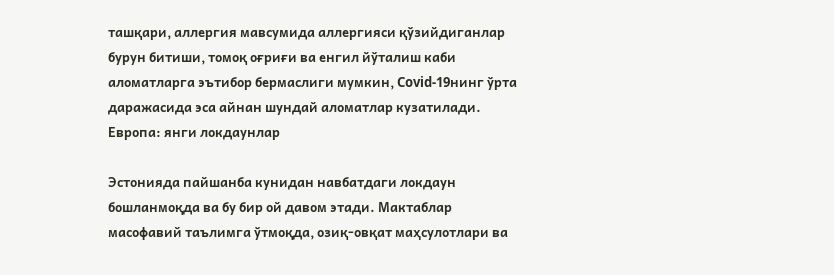ташқари, аллергия мавсумида аллергияси қўзийдиганлар бурун битиши, томоқ оғриғи ва енгил йўталиш каби аломатларга эътибор бермаслиги мумкин, Covid-19нинг ўрта даражасида эса айнан шундай аломатлар кузатилади.
Европа: янги локдаунлар

Эстонияда пайшанба кунидан навбатдаги локдаун бошланмоқда ва бу бир ой давом этади. Мактаблар масофавий таълимга ўтмоқда, озиқ-овқат маҳсулотлари ва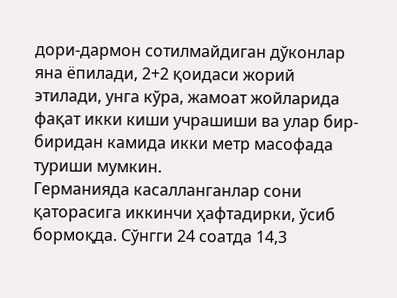дори-дармон сотилмайдиган дўконлар яна ёпилади, 2+2 қоидаси жорий этилади, унга кўра, жамоат жойларида фақат икки киши учрашиши ва улар бир-биридан камида икки метр масофада туриши мумкин.
Германияда касалланганлар сони қаторасига иккинчи ҳафтадирки, ўсиб бормоқда. Сўнгги 24 соатда 14,3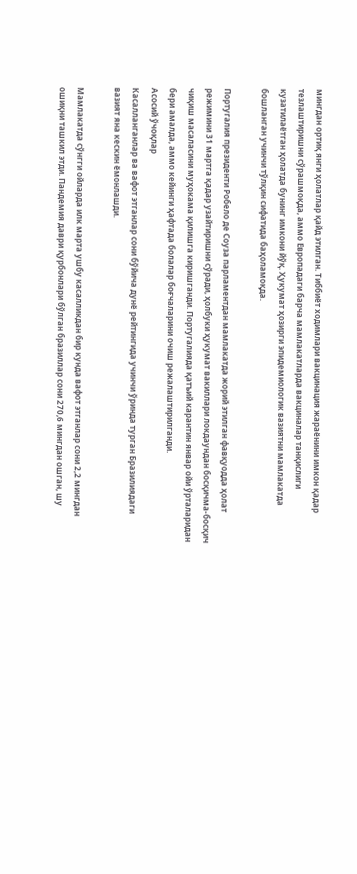мингдан ортиқ янги ҳолатлар қайд этилган. Тиббиёт ходимлари вакцинация жараёнини имкон қадар тезлаштиришни сўрашмоқда, аммо Европадаги барча мамлакатларда вакциналар танқислиги кузатилаётган ҳолатда бунинг имкони йўқ. Ҳукумат ҳозирги эпидемиологик вазиятни мамлакатда бошланган учинчи тўлқин сифатида баҳоламоқда.

Португалия президенти Робело де Соуза парламентдан мамлакатда жорий этилган фавқуодда ҳолат режимини 31 мартга қадар узайтиришни сўради, ҳолбуки ҳукумат вакиллари локдаундан босқичма-босқич чиқиш масаласини муҳокама қилишга киришганди. Португалияда қатъий карантин январ ойи ўрталаридан бери амалда, аммо кейинги ҳафтада болалар боғчаларини очиш режалаштирилганди.
Асосий ўчоқлар
Касалланганлар ва вафот этганлар сони бўйича дунё рейтингида учинчи ўринда турган Бразилиядаги вазият яна кескин ёмонлашди.

Мамлакатда сўнгги ойларда илк марта ушбу касалликдан бир кунда вафот этганлар сони 2,2 мингдан ошиқни ташкил этди. Пандемия даври қурбонлари бўлган бразиллар сони 270,6 мингдан ошган, шу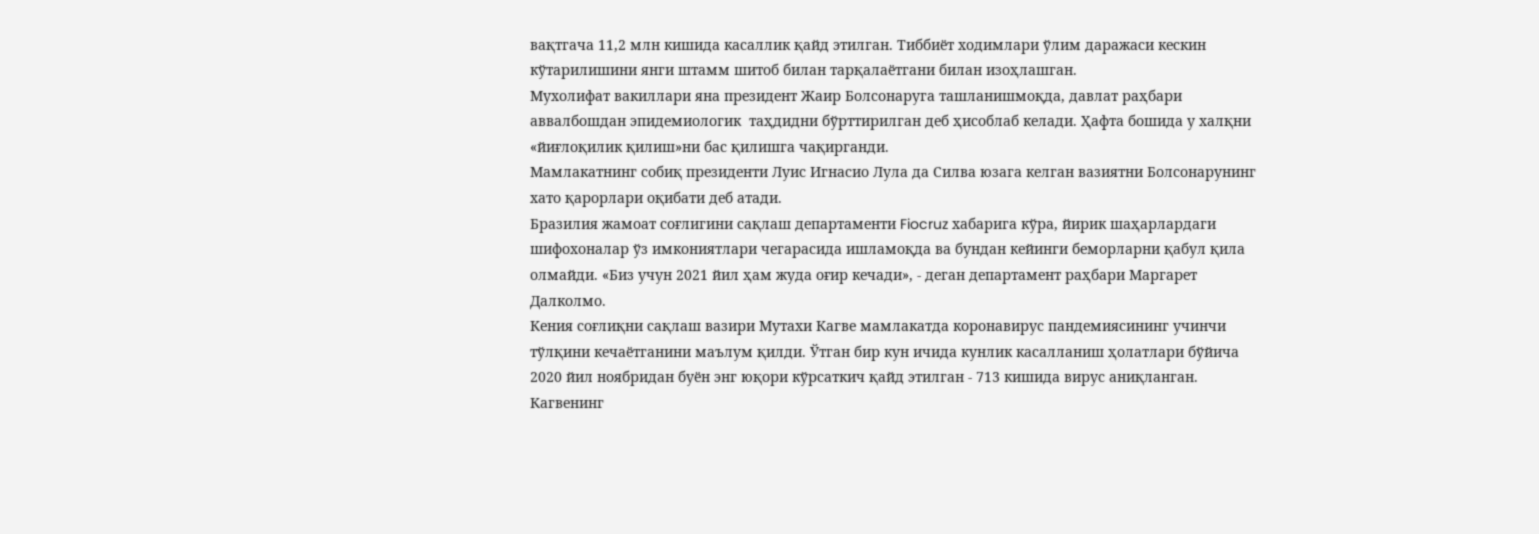вақтгача 11,2 млн кишида касаллик қайд этилган. Тиббиёт ходимлари ўлим даражаси кескин кўтарилишини янги штамм шитоб билан тарқалаётгани билан изоҳлашган.
Мухолифат вакиллари яна президент Жаир Болсонаруга ташланишмоқда, давлат раҳбари аввалбошдан эпидемиологик  таҳдидни бўрттирилган деб ҳисоблаб келади. Ҳафта бошида у халқни «йиғлоқилик қилиш»ни бас қилишга чақирганди.
Мамлакатнинг собиқ президенти Луис Игнасио Лула да Силва юзага келган вазиятни Болсонарунинг хато қарорлари оқибати деб атади.
Бразилия жамоат соғлигини сақлаш департаменти Fiocruz хабарига кўра, йирик шаҳарлардаги шифохоналар ўз имкониятлари чегарасида ишламоқда ва бундан кейинги беморларни қабул қила олмайди. «Биз учун 2021 йил ҳам жуда оғир кечади», - деган департамент раҳбари Маргарет Далколмо.
Кения соғлиқни сақлаш вазири Мутахи Кагве мамлакатда коронавирус пандемиясининг учинчи тўлқини кечаётганини маълум қилди. Ўтган бир кун ичида кунлик касалланиш ҳолатлари бўйича 2020 йил ноябридан буён энг юқори кўрсаткич қайд этилган - 713 кишида вирус аниқланган.
Кагвенинг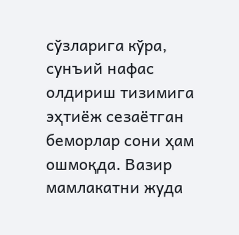сўзларига кўра, сунъий нафас олдириш тизимига эҳтиёж сезаётган беморлар сони ҳам ошмоқда. Вазир мамлакатни жуда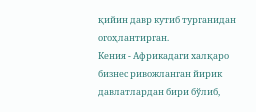қийин давр кутиб турганидан огоҳлантирган.
Кения - Африкадаги халқаро бизнес ривожланган йирик давлатлардан бири бўлиб,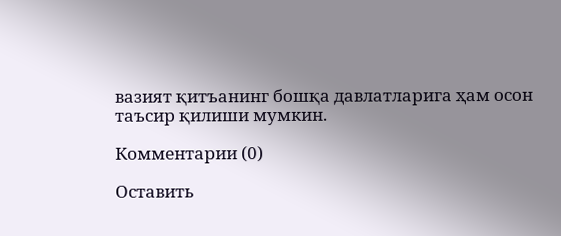вазият қитъанинг бошқа давлатларига ҳам осон таъсир қилиши мумкин.

Комментарии (0)

Оставить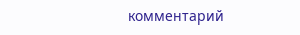комментарий